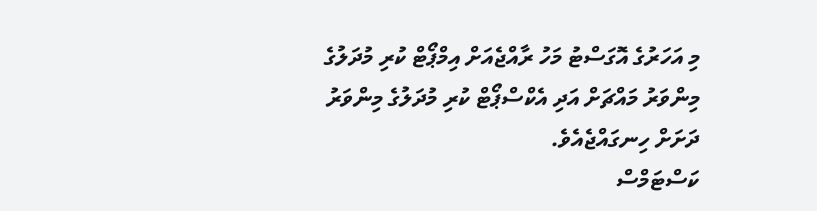މި އަހަރުގެ އޮގަސްޓު މަހު ރާއްޖެއަށް އިމްޕޯޓް ކުރި މުދަލުގެ މިންވަރު މައްޗަށް އަދި އެކްސްޕޯޓް ކުރި މުދަލުގެ މިންވަރު ދަށަށް ހިނގައްޖެއެވެ.
ކަސްޓަމްސް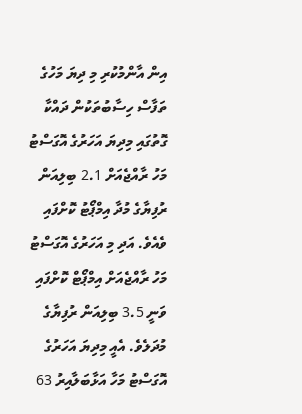އިން އާންމުކުރި މި ދިޔަ މަހުގެ ތަފާސް ހިސާބުތަކުން ދައްކާ ގޮތުގައި މިދިޔަ އަހަރުގެ އޮގަސްޓު މަހު ރާއްޖެއަށް 2.1 ބިލިއަން ރުފިޔާގެ މުދާ އިމްޕޯޓު ކޮށްފައި ވެއެވެ. އަދި މި އަހަރުގެ އޮގަސްޓު މަހު ރާއްޖެއަށް އިމްޕޯޓް ކޮށްފައި ވަނީ 3.5 ބިލިއަން ރުފިޔާގެ މުދަލެވެ. އެއީ މިދިޔަ އަހަރުގެ އޮގަސްޓު މަހާ އަޅާބަލާއިރު 63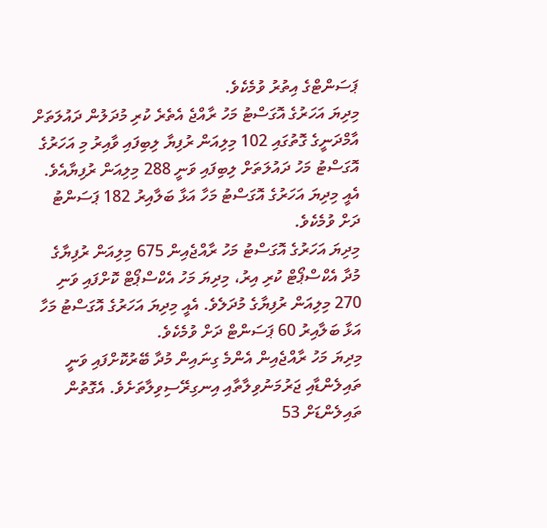ޕަސަންޓްގެ އިތުރު ވުމެކެވެ.
މިދިޔަ އަހަރުގެ އޮގަސްޓު މަހު ރާއްޖެ އެތެރެ ކުރި މުދަލުން ދައުލަތަށް އާމްދަނީގެ ގޮތުގައި 102 މިލިއަން ރުފިޔާ ލިބިފައި ވާއިރު މި އަހަރުގެ އޮގަސްޓު މަހު ދައުލަތަށް ލިބިފައި ވަނީ 288 މިލިއަން ރުފިޔާއެވެ. އެއީ މިދިޔަ އަހަރުގެ އޮގަސްޓު މަހާ އަޅާ ބަލާއިރު 182 ޕަސަންޓު ދަށް ވުމެކެވެ.
މިދިޔަ އަހަރުގެ އޮގަސްޓު މަހު ރާއްޖެއިން 675 މިލިއަން ރުފިޔާގެ މުދާ އެކްސްޕޯޓް ކުރި އިރު، މިދިޔަ މަހު އެކްސްޕޯޓް ކޮށްފައި ވަނި 270 މިލިއަން ރުފިޔާގެ މުދަލެވެ. އެއީ މިދިޔަ އަހަރުގެ އޮގަސްޓު މަހާ އަޅާ ބަލާއިރު 60 ޕަސަންޓް ދަށް ވުމެކެވެ.
މިދިޔަ މަހު ރާއްޖެއިން އެންމެ ގިނައިން މުދާ ބޭރުކޮށްފައި ވަނީ ތައިލެންޑާއި ޖަރުމަނުވިލާތާއި އިނގިރޭސިވިލާތަށެވެ. އެގޮތުން ތައިލެންޑަށް 53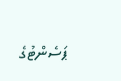ޕަސެންޓުގެ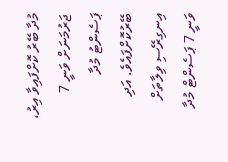މުދާ ބޭރު ކޮށްފައިވާ އިރު، ޖަރުމަނަށް ވަނީ 7 ޕަސެންޓު މުދާ ބޭރުކޮށްފައެވެ. އަދި އިނގިރޭސި ވިލާތަށް ވަނީ 7 ޕަސެންޓް މުދާ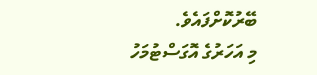ބޭރުކޮށްފައެވެ.
މި އަހަރުގެ އޮގަސްޓުމަހު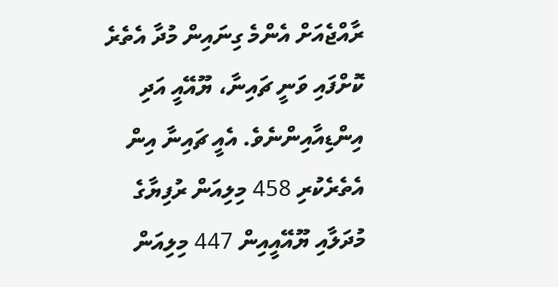ރާއްޖެއަށް އެންމެ ގިނައިން މުދާ އެތެރެ ކޮށްފައި ވަނީ ޗައިނާ، ޔޫއޭއީ އަދި އިންޑިއާއިންނެވެ. އެއީ ޗައިނާ އިން އެތެރެކުރި 458 މިލިއަން ރުފިޔާގެ މުދަލާއި ޔޫއޭއީއިން 447 މިލިއަން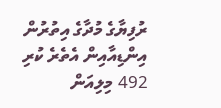ރުފިޔާގެ މުދާގެ އިތުރުން އިންޑިއާއިން އެތެރެ ކުރި 492 މިލިއަން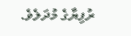ރުފިޔާގެ މުދަލެވެ.